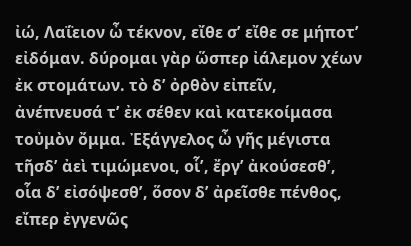ἰώ, Λαΐειον ὦ τέκνον, εἴθε σʼ εἴθε σε μήποτʼ εἰδόμαν. δύρομαι γὰρ ὥσπερ ἰάλεμον χέων ἐκ στομάτων. τὸ δʼ ὀρθὸν εἰπεῖν, ἀνέπνευσά τʼ ἐκ σέθεν καὶ κατεκοίμασα τοὐμὸν ὄμμα. Ἐξάγγελος ὦ γῆς μέγιστα τῆσδʼ ἀεὶ τιμώμενοι, οἷʼ, ἔργʼ ἀκούσεσθʼ, οἷα δʼ εἰσόψεσθʼ, ὅσον δʼ ἀρεῖσθε πένθος, εἴπερ ἐγγενῶς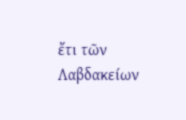ἔτι τῶν Λαβδακείων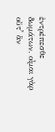ἐντρέπεσθε δωμάτων. οἶμαι γὰρ οὔτʼ ἂν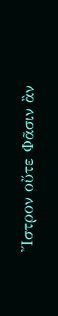Ἴστρον οὔτε Φᾶσιν ἂν